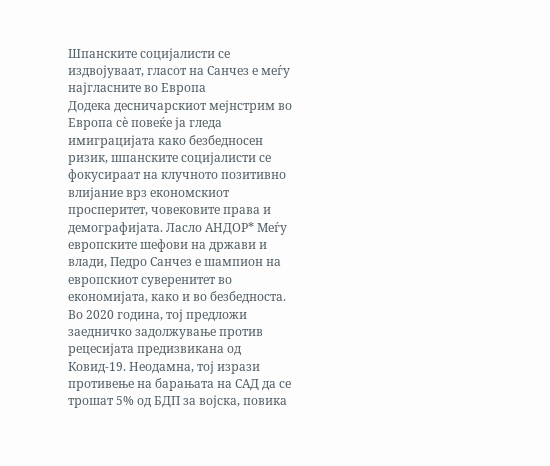Шпанските социјалисти се издвојуваат, гласот на Санчез е меѓу најгласните во Европа
Додека десничарскиот мејнстрим во Европа сè повеќе ја гледа имиграцијата како безбедносен ризик, шпанските социјалисти се фокусираат на клучното позитивно влијание врз економскиот просперитет, човековите права и демографијата. Ласло АНДОР* Меѓу европските шефови на држави и влади, Педро Санчез е шампион на европскиот суверенитет во економијата, како и во безбедноста. Во 2020 година, тој предложи заедничко задолжување против рецесијата предизвикана од Ковид-19. Неодамна, тој изрази противење на барањата на САД да се трошат 5% од БДП за војска, повика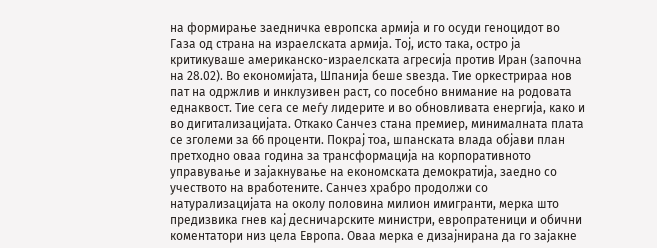на формирање заедничка европска армија и го осуди геноцидот во Газа од страна на израелската армија. Тој, исто така, остро ја критикуваше американско-израелската агресија против Иран (започна на 28.02). Во економијата, Шпанија беше ѕвезда. Тие оркестрираа нов пат на одржлив и инклузивен раст, со посебно внимание на родовата еднаквост. Тие сега се меѓу лидерите и во обновливата енергија, како и во дигитализацијата. Откако Санчез стана премиер, минималната плата се зголеми за 66 проценти. Покрај тоа, шпанската влада објави план претходно оваа година за трансформација на корпоративното управување и зајакнување на економската демократија, заедно со учеството на вработените. Санчез храбро продолжи со натурализацијата на околу половина милион имигранти, мерка што предизвика гнев кај десничарските министри, европратеници и обични коментатори низ цела Европа. Оваа мерка е дизајнирана да го зајакне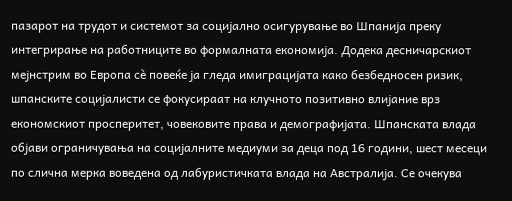пазарот на трудот и системот за социјално осигурување во Шпанија преку интегрирање на работниците во формалната економија. Додека десничарскиот мејнстрим во Европа сè повеќе ја гледа имиграцијата како безбедносен ризик, шпанските социјалисти се фокусираат на клучното позитивно влијание врз економскиот просперитет, човековите права и демографијата. Шпанската влада објави ограничувања на социјалните медиуми за деца под 16 години, шест месеци по слична мерка воведена од лабуристичката влада на Австралија. Се очекува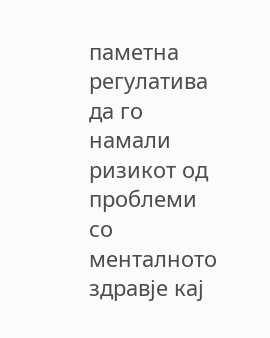паметна регулатива да го намали ризикот од проблеми со менталното здравје кај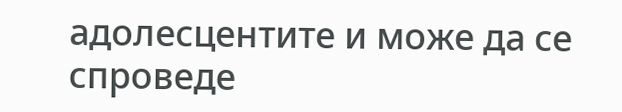адолесцентите и може да се спроведе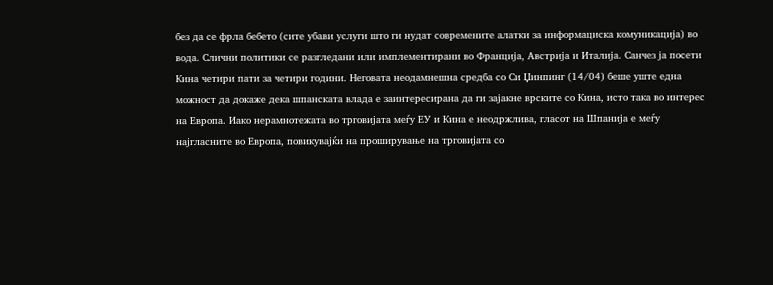без да се фрла бебето (сите убави услуги што ги нудат современите алатки за информациска комуникација) во вода. Слични политики се разгледани или имплементирани во Франција, Австрија и Италија. Санчез ја посети Кина четири пати за четири години. Неговата неодамнешна средба со Си Џинпинг (14/04) беше уште една можност да докаже дека шпанската влада е заинтересирана да ги зајакне врските со Кина, исто така во интерес на Европа. Иако нерамнотежата во трговијата меѓу ЕУ и Кина е неодржлива, гласот на Шпанија е меѓу најгласните во Европа, повикувајќи на проширување на трговијата со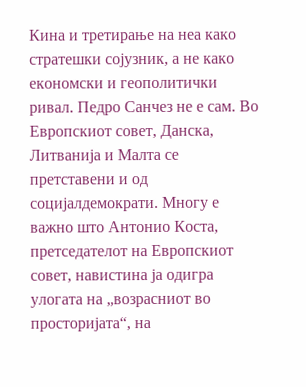Кина и третирање на неа како стратешки сојузник, а не како економски и геополитички ривал. Педро Санчез не е сам. Во Европскиот совет, Данска, Литванија и Малта се претставени и од социјалдемократи. Многу е важно што Антонио Коста, претседателот на Европскиот совет, навистина ја одигра улогата на „возрасниот во просторијата“, на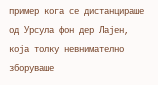пример кога се дистанцираше од Урсула фон дер Лајен, која толку невнимателно зборуваше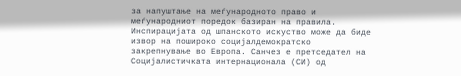за напуштање на меѓународното право и меѓународниот поредок базиран на правила. Инспирацијата од шпанското искуство може да биде извор на пошироко социјалдемократско закрепнување во Европа. Санчез е претседател на Социјалистичката интернационала (СИ) од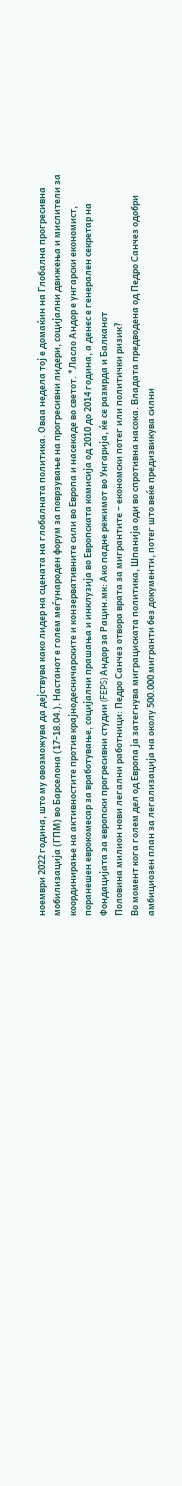ноември 2022 година, што му овозможува да дејствува како лидер на сцената на глобалната политика. Оваа недела тој е домаќин на Глобална прогресивна мобилизација (ГПМ) во Барселона (17-18.04.). Настанот е голем меѓународен форум за поврзување на прогресивни лидери, социјални движења и мислители за координирање на активностите против крајнодесничарските и конзервативните сили во Европа и насекаде во светот. *Ласло Андор е унгарски економист, поранешен еврокомесар за вработување, социјални прашања и инклузија во Европската комисија од 2010 до 2014 година, а денес е генерален секретар на Фондацијата за европски прогресивни студии (FEPS) Андор за Рацин.мк: Ако падне режимот во Унгарија, ќе се размрда и Балканот
Половина милион нови легални работници: Педро Санчез отвора врата за мигрантите – економски потег или политички ризик?
Во момент кога голем дел од Европа ја затегнува миграциската политика, Шпанија оди во спротивна насока. Владата предводена од Педро Санчез одобри амбициозен план за легализација на околу 500.000 мигранти без документи, потег што веќе предизвикува силни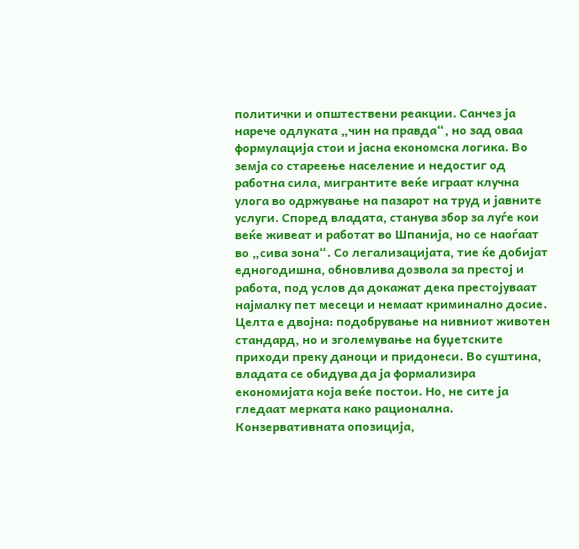политички и општествени реакции. Санчез ја нарече одлуката „чин на правда“, но зад оваа формулација стои и јасна економска логика. Во земја со стареење население и недостиг од работна сила, мигрантите веќе играат клучна улога во одржување на пазарот на труд и јавните услуги. Според владата, станува збор за луѓе кои веќе живеат и работат во Шпанија, но се наоѓаат во „сива зона“. Со легализацијата, тие ќе добијат едногодишна, обновлива дозвола за престој и работа, под услов да докажат дека престојуваат најмалку пет месеци и немаат криминално досие. Целта е двојна: подобрување на нивниот животен стандард, но и зголемување на буџетските приходи преку даноци и придонеси. Во суштина, владата се обидува да ја формализира економијата која веќе постои. Но, не сите ја гледаат мерката како рационална. Конзервативната опозиција,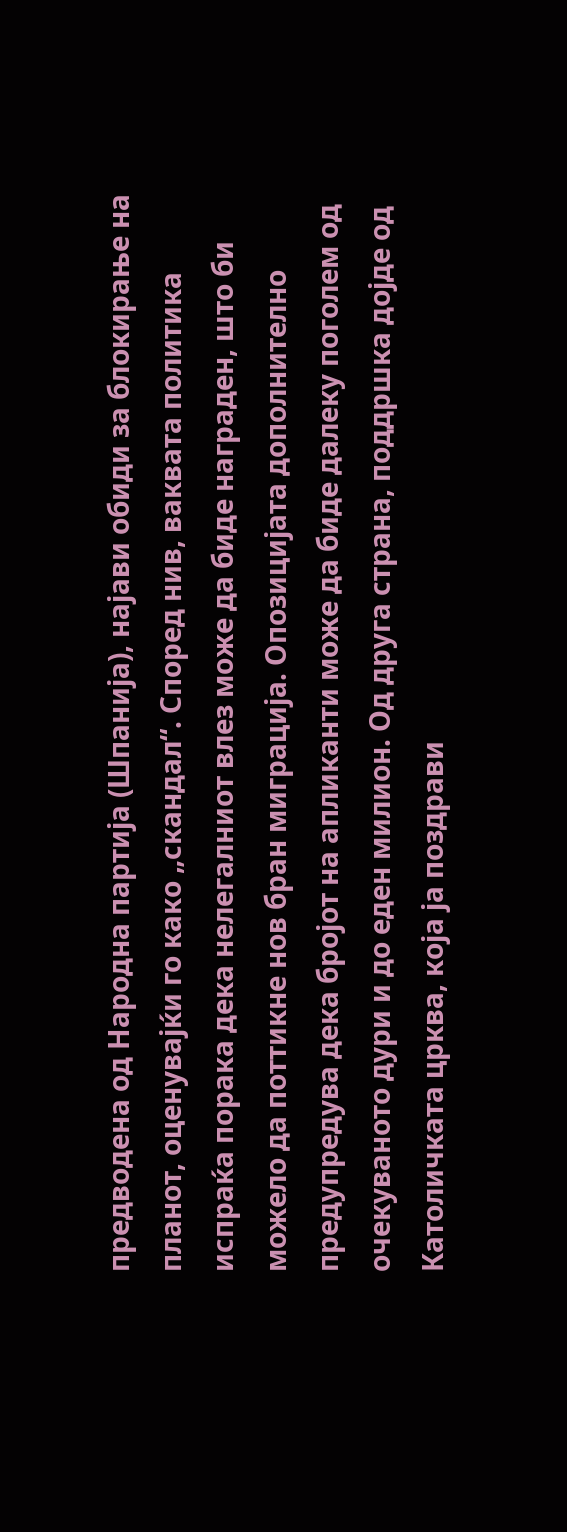предводена од Народна партија (Шпанија), најави обиди за блокирање на планот, оценувајќи го како „скандал“. Според нив, ваквата политика испраќа порака дека нелегалниот влез може да биде награден, што би можело да поттикне нов бран миграција. Опозицијата дополнително предупредува дека бројот на апликанти може да биде далеку поголем од очекуваното дури и до еден милион. Од друга страна, поддршка дојде од Католичката црква, која ја поздрави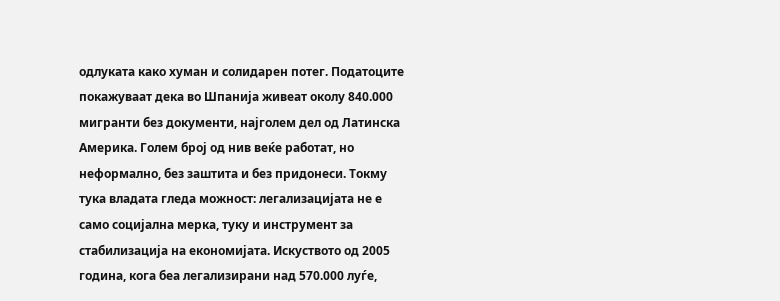одлуката како хуман и солидарен потег. Податоците покажуваат дека во Шпанија живеат околу 840.000 мигранти без документи, најголем дел од Латинска Америка. Голем број од нив веќе работат, но неформално, без заштита и без придонеси. Токму тука владата гледа можност: легализацијата не е само социјална мерка, туку и инструмент за стабилизација на економијата. Искуството од 2005 година, кога беа легализирани над 570.000 луѓе,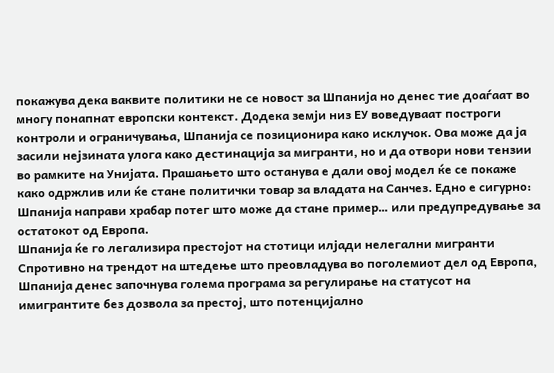покажува дека ваквите политики не се новост за Шпанија но денес тие доаѓаат во многу понапнат европски контекст. Додека земји низ ЕУ воведуваат построги контроли и ограничувања, Шпанија се позиционира како исклучок. Ова може да ја засили нејзината улога како дестинација за мигранти, но и да отвори нови тензии во рамките на Унијата. Прашањето што останува е дали овој модел ќе се покаже како одржлив или ќе стане политички товар за владата на Санчез. Едно е сигурно: Шпанија направи храбар потег што може да стане пример… или предупредување за остатокот од Европа.
Шпанија ќе го легализира престојот на стотици илјади нелегални мигранти
Спротивно на трендот на штедење што преовладува во поголемиот дел од Европа, Шпанија денес започнува голема програма за регулирање на статусот на имигрантите без дозвола за престој, што потенцијално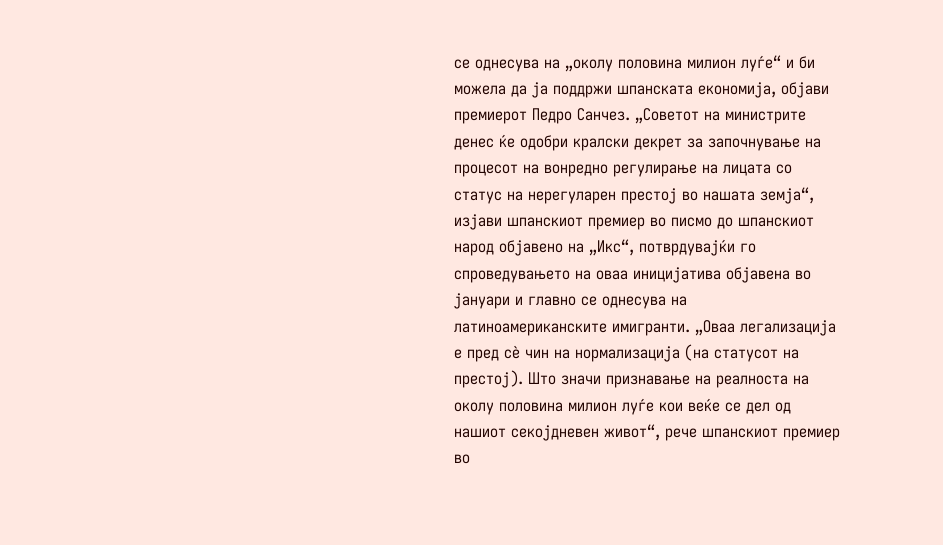се однесува на „околу половина милион луѓе“ и би можела да ја поддржи шпанската економија, објави премиерот Педро Санчез. „Советот на министрите денес ќе одобри кралски декрет за започнување на процесот на вонредно регулирање на лицата со статус на нерегуларен престој во нашата земја“, изјави шпанскиот премиер во писмо до шпанскиот народ објавено на „Икс“, потврдувајќи го спроведувањето на оваа иницијатива објавена во јануари и главно се однесува на латиноамериканските имигранти. „Оваа легализација е пред сè чин на нормализација (на статусот на престој). Што значи признавање на реалноста на околу половина милион луѓе кои веќе се дел од нашиот секојдневен живот“, рече шпанскиот премиер во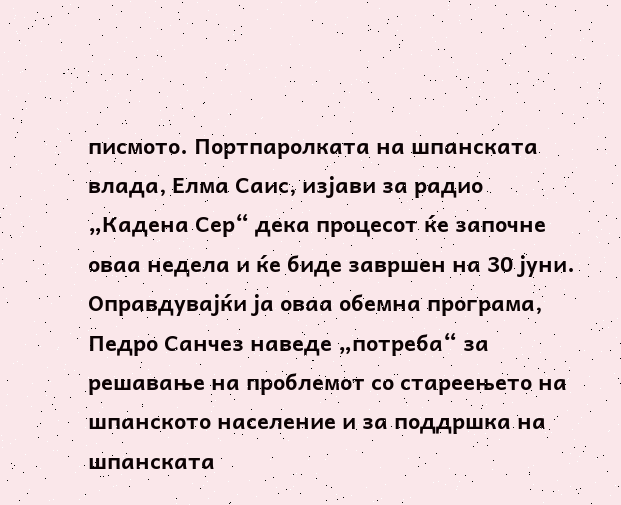писмото. Портпаролката на шпанската влада, Елма Саис, изјави за радио „Кадена Сер“ дека процесот ќе започне оваа недела и ќе биде завршен на 30 јуни. Оправдувајќи ја оваа обемна програма, Педро Санчез наведе „потреба“ за решавање на проблемот со стареењето на шпанското население и за поддршка на шпанската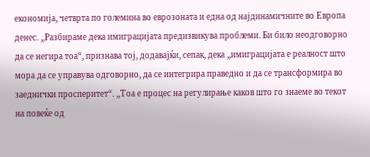економија, четврта по големина во еврозоната и една од најдинамичните во Европа денес. „Разбираме дека имиграцијата предизвикува проблеми. Би било неодговорно да се негира тоа“, признава тој, додавајќи, сепак, дека „имиграцијата е реалност што мора да се управува одговорно, да се интегрира праведно и да се трансформира во заеднички просперитет“. „Тоа е процес на регулирање каков што го знаеме во текот на повеќе од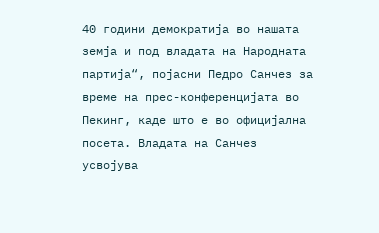40 години демократија во нашата земја и под владата на Народната партија“, појасни Педро Санчез за време на прес-конференцијата во Пекинг, каде што е во официјална посета. Владата на Санчез усвојува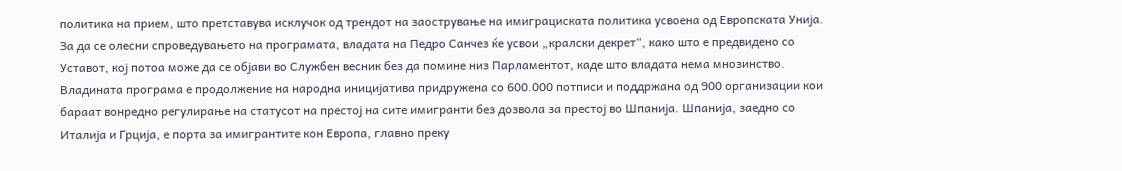политика на прием, што претставува исклучок од трендот на заострување на имиграциската политика усвоена од Европската Унија. За да се олесни спроведувањето на програмата, владата на Педро Санчез ќе усвои „кралски декрет“, како што е предвидено со Уставот, кој потоа може да се објави во Службен весник без да помине низ Парламентот, каде што владата нема мнозинство. Владината програма е продолжение на народна иницијатива придружена со 600.000 потписи и поддржана од 900 организации кои бараат вонредно регулирање на статусот на престој на сите имигранти без дозвола за престој во Шпанија. Шпанија, заедно со Италија и Грција, е порта за имигрантите кон Европа, главно преку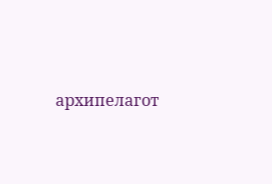архипелагот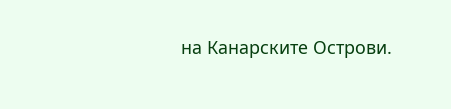на Канарските Острови.